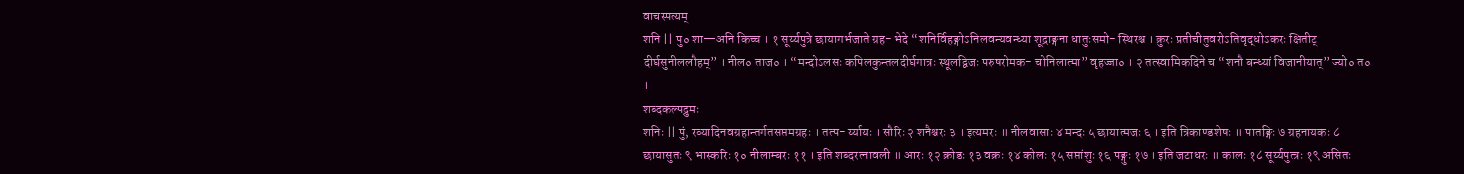वाचस्पत्यम्
शनि || पु० शा—अनि किच्च । १ सूर्य्यपुत्रे छायागर्भजाते ग्रह- भेदे “शनिर्विहङ्गोऽनिलवन्यवन्ध्या शूद्राङ्गना धातुःसमो- स्थिरश्च । क्रुरः प्रतीचीतुवरोऽतिवृद्धोऽकरः क्षितीट् दीर्घसुनीललौहम्” । नील० ताज० । “मन्दोऽलसः कपिलकुन्तलदीर्घगात्रः स्थूलद्विजः परुषरोमक- चोनिलात्मा” वृहज्जा० । २ तत्स्वामिकदिने च “शनौ बन्ध्यां विजानीयात्” ज्यो० त० ।
शब्दकल्पद्रुमः
शनिः || पुं, रव्यादिनवग्रहान्तर्गतसप्तमग्रहः । तत्प- र्य्यायः । सौरिः २ शनैश्चरः ३ । इत्यमरः ॥ नीलवासाः ४ मन्दः ५ छायात्मजः ६ । इति त्रिकाण्डशेषः ॥ पातङ्गिः ७ ग्रहनायकः ८ छायासुतः ९ भास्करिः १० नीलाम्बरः ११ । इति शब्दरत्नावली ॥ आरः १२ क्रोडः १३ वक्रः १४ कोलः १५ सप्तांशुः १६ पङ्गुः १७ । इति जटाधरः ॥ कालः १८ सूर्य्यपुत्त्रः १९ असितः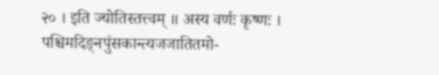२० । इति ज्योतिस्तत्त्वम् ॥ अस्य वर्णः कृष्णः । पश्चिमदिङ्नपुंसकान्त्यजजातितमो-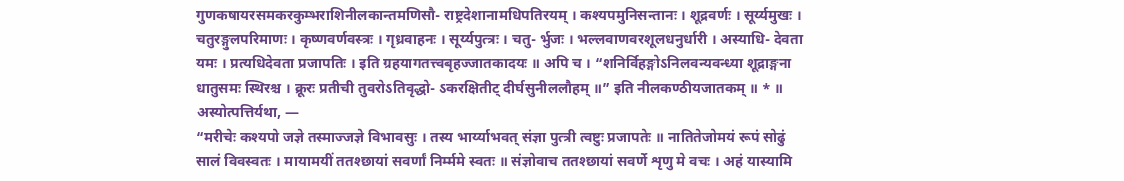गुणकषायरसमकरकुम्भराशिनीलकान्तमणिसौ- राष्ट्रदेशानामधिपतिरयम् । कश्यपमुनिसन्तानः । शूद्रवर्णः । सूर्य्यमुखः । चतुरङ्गुलपरिमाणः । कृष्णवर्णवस्त्रः । गृध्रवाहनः । सूर्य्यपुत्त्रः । चतु- र्भुजः । भल्लवाणवरशूलधनुर्धारी । अस्याधि- देवता यमः । प्रत्यधिदेवता प्रजापतिः । इति ग्रहयागतत्त्वबृहज्जातकादयः ॥ अपि च । “शनिर्विहङ्गोऽनिलवन्यवन्ध्या शूद्राङ्गना धातुसमः स्थिरश्च । क्रूरः प्रतीची तुवरोऽतिवृद्धो- ऽकरक्षितीट् दीर्घसुनीललौहम् ॥” इति नीलकण्ठीयजातकम् ॥ * ॥
अस्योत्पत्तिर्यथा, —
“मरीचेः कश्यपो जज्ञे तस्माज्जज्ञे विभावसुः । तस्य भार्य्याभवत् संज्ञा पुत्त्री त्वष्टुः प्रजापतेः ॥ नातितेजोमयं रूपं सोढुं सालं विवस्वतः । मायामयीं ततश्छायां सवर्णां निर्म्ममे स्वतः ॥ संज्ञोवाच ततश्छायां सवर्णे शृणु मे वचः । अहं यास्यामि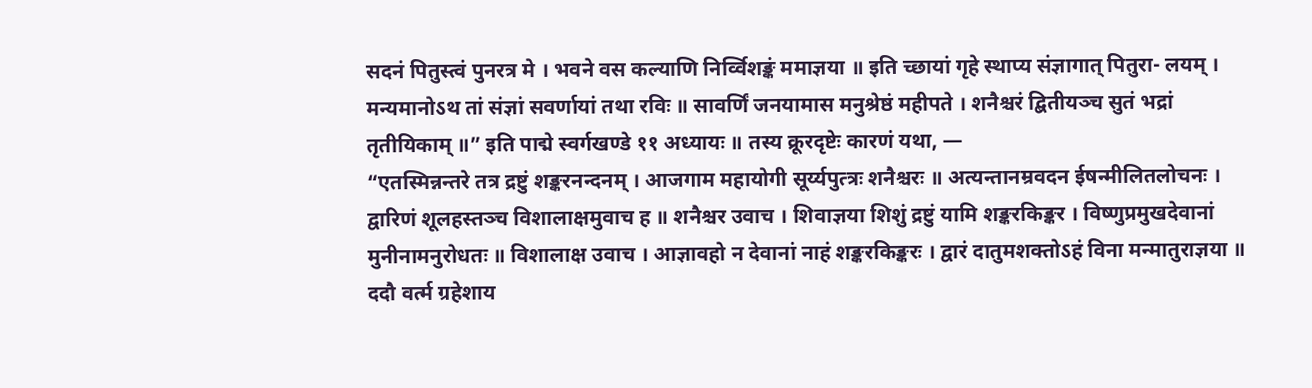सदनं पितुस्त्वं पुनरत्र मे । भवने वस कल्याणि निर्व्विशङ्कं ममाज्ञया ॥ इति च्छायां गृहे स्थाप्य संज्ञागात् पितुरा- लयम् । मन्यमानोऽथ तां संज्ञां सवर्णायां तथा रविः ॥ सावर्णिं जनयामास मनुश्रेष्ठं महीपते । शनैश्चरं द्बितीयञ्च सुतं भद्रां तृतीयिकाम् ॥” इति पाद्मे स्वर्गखण्डे ११ अध्यायः ॥ तस्य क्रूरदृष्टेः कारणं यथा, —
“एतस्मिन्नन्तरे तत्र द्रष्टुं शङ्करनन्दनम् । आजगाम महायोगी सूर्य्यपुत्त्रः शनैश्चरः ॥ अत्यन्तानम्रवदन ईषन्मीलितलोचनः । द्वारिणं शूलहस्तञ्च विशालाक्षमुवाच ह ॥ शनैश्चर उवाच । शिवाज्ञया शिशुं द्रष्टुं यामि शङ्करकिङ्कर । विष्णुप्रमुखदेवानां मुनीनामनुरोधतः ॥ विशालाक्ष उवाच । आज्ञावहो न देवानां नाहं शङ्करकिङ्करः । द्वारं दातुमशक्तोऽहं विना मन्मातुराज्ञया ॥ ददौ वर्त्म ग्रहेशाय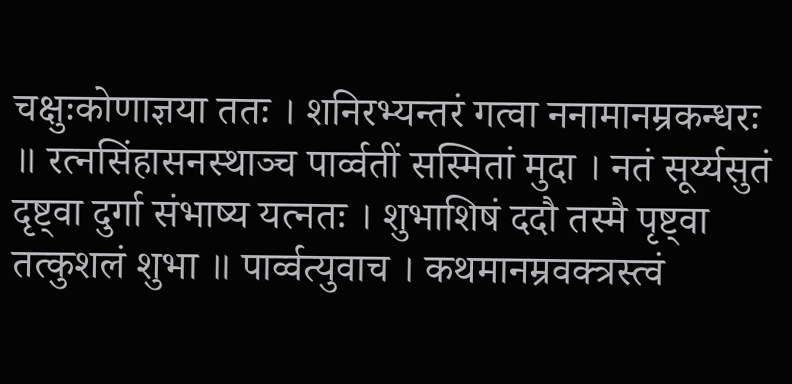चक्षुःकोणाज्ञया ततः । शनिरभ्यन्तरं गत्वा ननामानम्रकन्धरः ॥ रत्नसिंहासनस्थाञ्च पार्व्वतीं सस्मितां मुदा । नतं सूर्य्यसुतं दृष्ट्वा दुर्गा संभाष्य यत्नतः । शुभाशिषं ददौ तस्मै पृष्ट्वा तत्कुशलं शुभा ॥ पार्व्वत्युवाच । कथमानम्रवक्त्रस्त्वं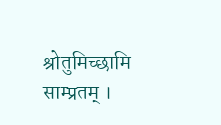श्रोतुमिच्छामि साम्प्रतम् ।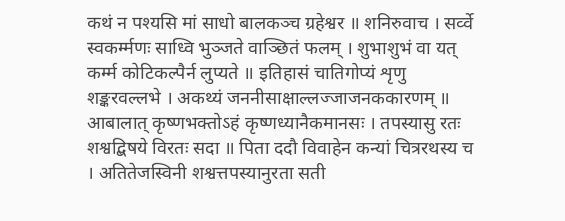कथं न पश्यसि मां साधो बालकञ्च ग्रहेश्वर ॥ शनिरुवाच । सर्व्वे स्वकर्म्मणः साध्वि भुञ्जते वाञ्छितं फलम् । शुभाशुभं वा यत् कर्म्म कोटिकल्पैर्न लुप्यते ॥ इतिहासं चातिगोप्यं शृणु शङ्करवल्लभे । अकथ्यं जननीसाक्षाल्लज्जाजनककारणम् ॥ आबालात् कृष्णभक्तोऽहं कृष्णध्यानैकमानसः । तपस्यासु रतः शश्वद्बिषये विरतः सदा ॥ पिता ददौ विवाहेन कन्यां चित्ररथस्य च । अतितेजस्विनी शश्वत्तपस्यानुरता सती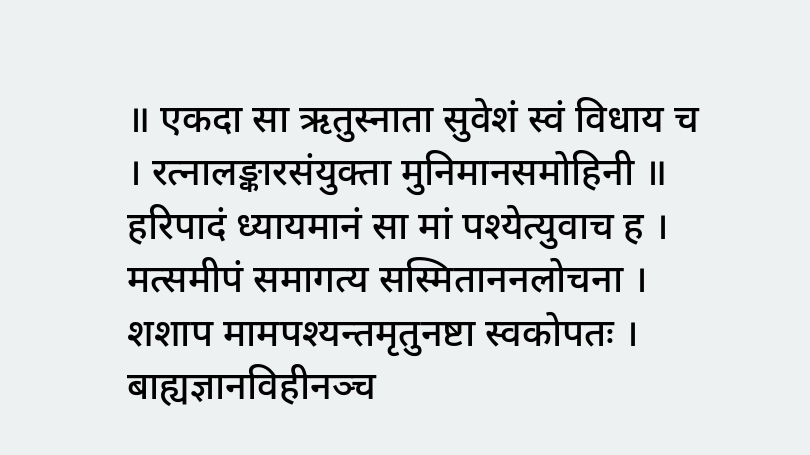॥ एकदा सा ऋतुस्नाता सुवेशं स्वं विधाय च । रत्नालङ्कारसंयुक्ता मुनिमानसमोहिनी ॥ हरिपादं ध्यायमानं सा मां पश्येत्युवाच ह । मत्समीपं समागत्य सस्मिताननलोचना । शशाप मामपश्यन्तमृतुनष्टा स्वकोपतः । बाह्यज्ञानविहीनञ्च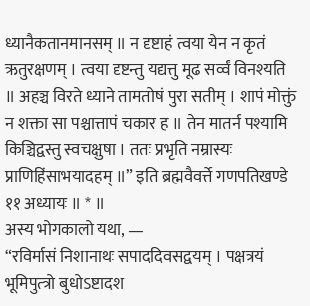ध्यानैकतानमानसम् ॥ न दृष्टाहं त्वया येन न कृतं ऋतुरक्षणम् । त्वया दृष्टन्तु यद्यत्तु मूढ सर्व्वं विनश्यति ॥ अहञ्च विरते ध्याने तामतोषं पुरा सतीम् । शापं मोक्तुं न शक्ता सा पश्चात्तापं चकार ह ॥ तेन मातर्न पश्यामि किञ्चिद्वस्तु स्वचक्षुषा । ततः प्रभृति नम्रास्यः प्राणिहिंसाभयादहम् ॥” इति ब्रह्मवैवर्त्ते गणपतिखण्डे ११ अध्यायः ॥ * ॥
अस्य भोगकालो यथा, —
“रविर्मासं निशानाथः सपाददिवसद्वयम् । पक्षत्रयं भूमिपुत्त्रो बुधोऽष्टादश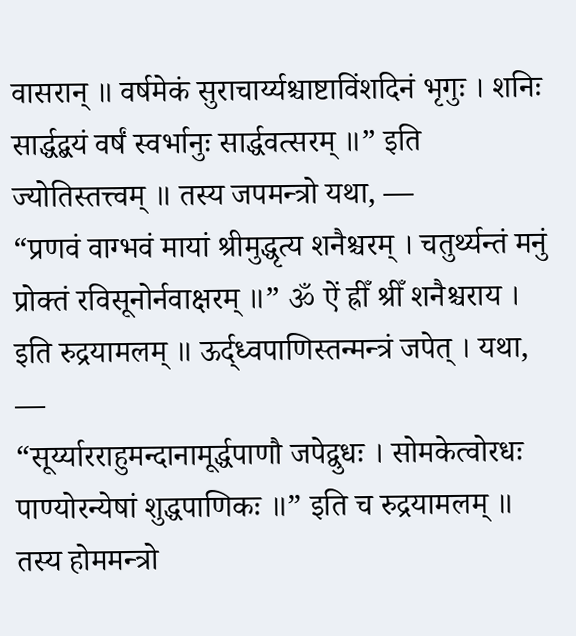वासरान् ॥ वर्षमेकं सुराचार्य्यश्चाष्टाविंशदिनं भृगुः । शनिः सार्द्धद्बयं वर्षं स्वर्भानुः सार्द्धवत्सरम् ॥” इति ज्योतिस्तत्त्वम् ॥ तस्य जपमन्त्रो यथा, —
“प्रणवं वाग्भवं मायां श्रीमुद्धृत्य शनैश्चरम् । चतुर्थ्यन्तं मनुं प्रोक्तं रविसूनोर्नवाक्षरम् ॥” ॐ ऐं ह्रीँ श्रीँ शनैश्चराय । इति रुद्रयामलम् ॥ ऊर्द्ध्वपाणिस्तन्मन्त्रं जपेत् । यथा, —
“सूर्य्यारराहुमन्दानामूर्द्धपाणौ जपेद्वुधः । सोमकेत्वोरधः पाण्योरन्येषां शुद्धपाणिकः ॥” इति च रुद्रयामलम् ॥ तस्य होममन्त्रो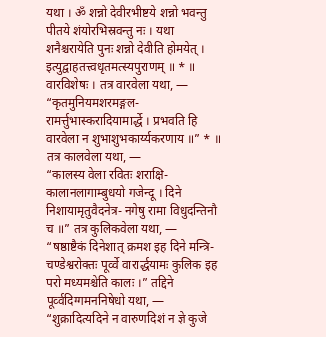यथा । ॐ शन्नो देवीरभीष्टये शन्नो भवन्तु पीतये शंयोरभिस्रवन्तु नः । यथा शनैश्चरायेति पुनः शन्नो देवीति होमयेत् । इत्युद्वाहतत्त्वधृतमत्स्यपुराणम् ॥ * ॥
वारविशेषः । तत्र वारवेला यथा, —
“कृतमुनियमशरमङ्गल- रामर्त्तुभास्करादियामार्द्धे । प्रभवति हि वारवेला न शुभाशुभकार्य्यकरणाय ॥” * ॥
तत्र कालवेला यथा, —
“कालस्य वेला रवितः शराक्षि- कालानलागाम्बुधयो गजेन्दू । दिने निशायामृतुवैदनेत्र- नगेषु रामा विधुदन्तिनौ च ॥” तत्र कुलिकवेला यथा, —
“षष्ठाष्टैकं दिनेशात् क्रमश इह दिने मन्त्रि- चण्डेश्वरोक्तः पूर्व्वे वारार्द्धयामः कुलिक इह परो मध्यमश्चेति कालः ।” तद्दिने पूर्व्वदिग्गमननिषेधो यथा, —
“शुक्रादित्यदिने न वारुणदिशं न ज्ञे कुजे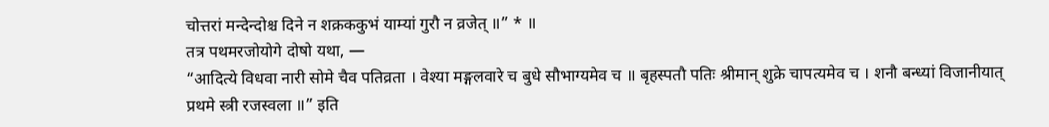चोत्तरां मन्देन्दोश्च दिने न शक्रककुभं याम्यां गुरौ न व्रजेत् ॥” * ॥
तत्र पथमरजोयोगे दोषो यथा, —
“आदित्ये विधवा नारी सोमे चैव पतिव्रता । वेश्या मङ्गलवारे च बुधे सौभाग्यमेव च ॥ बृहस्पतौ पतिः श्रीमान् शुक्रे चापत्यमेव च । शनौ बन्ध्यां विजानीयात् प्रथमे स्त्री रजस्वला ॥” इति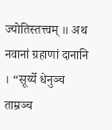ज्योतिस्तत्त्वम् ॥ अथ नवानां ग्रहाणां दानानि । “सूर्य्ये धेनुञ्च ताम्रञ्च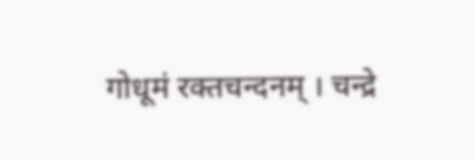गोधूमं रक्तचन्दनम् । चन्द्रे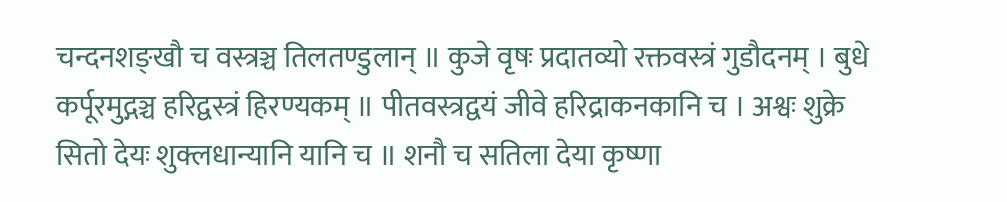चन्दनशङ्खौ च वस्त्रञ्च तिलतण्डुलान् ॥ कुजे वृषः प्रदातव्यो रक्तवस्त्रं गुडौदनम् । बुधे कर्पूरमुद्गञ्च हरिद्वस्त्रं हिरण्यकम् ॥ पीतवस्त्रद्वयं जीवे हरिद्राकनकानि च । अश्वः शुक्रे सितो देयः शुक्लधान्यानि यानि च ॥ शनौ च सतिला देया कृष्णा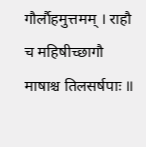गौर्लौहमुत्तमम् । राहौ च महिषीच्छागौ माषाश्च तिलसर्षपाः ॥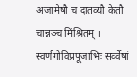अजामेषौ च दातव्यौ केतौ चान्नञ्च मिंश्रितम् । स्वर्णगोविप्रपूजाभिः सर्व्वेषां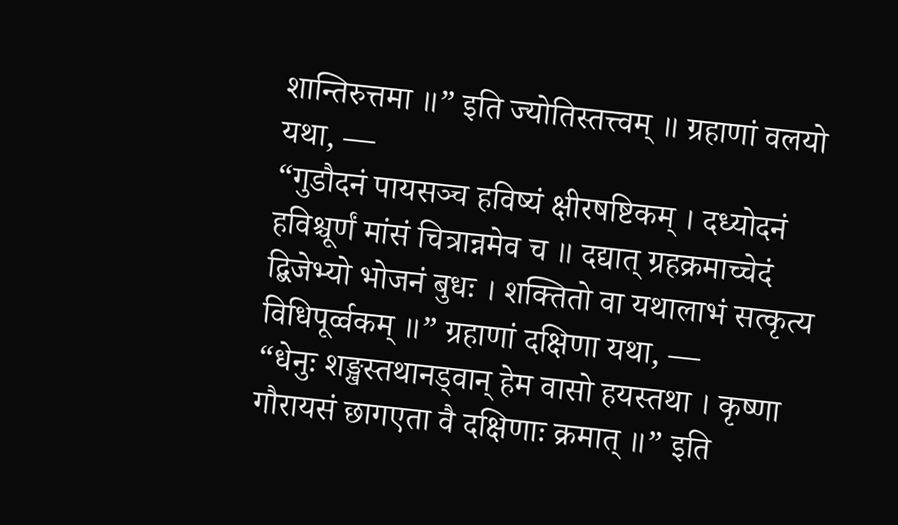शान्तिरुत्तमा ॥” इति ज्योतिस्तत्त्वम् ॥ ग्रहाणां वलयो यथा, —
“गुडौदनं पायसञ्च हविष्यं क्षीरषष्टिकम् । दध्योदनं हविश्चूर्णं मांसं चित्रान्नमेव च ॥ दद्यात् ग्रहक्रमाच्चेदं द्बिजेभ्यो भोजनं बुधः । शक्तितो वा यथालाभं सत्कृत्य विधिपूर्व्वकम् ॥” ग्रहाणां दक्षिणा यथा, —
“धेनुः शङ्खस्तथानड्वान् हेम वासो हयस्तथा । कृष्णा गौरायसं छागएता वै दक्षिणाः क्रमात् ॥” इति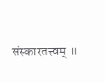संस्कारतत्त्वम् ॥